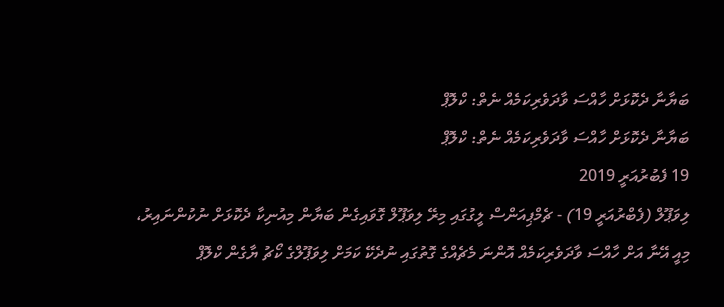ބަޔާނާ ދެކޮޅަށް ހާއްސަ ވާދަވެރިކަމެއް ނެތް: ކްލޮޕް
ބަޔާނާ ދެކޮޅަށް ހާއްސަ ވާދަވެރިކަމެއް ނެތް: ކްލޮޕް
19 ފެބުރުއަރީ 2019
ލިވަޕޫލް (ފެބްރުއަރީ 19) - ޗެމްޕިއަންސް ލީގުގައި މިރޭ ލިވަޕޫލް ގޮވައިގެން ބަޔާން މިއުނިކާ ދެކޮޅަށް ނުކުންނައިރު، މިއީ އޭނާ އަށް ހާއްސަ ވާދަވެރިކަމެއް އޮންނަ މެޗެއްގެ ގޮތުގައި ނުދެކޭ ކަމަށް ލިވަޕޫލްގެ ކޯޗު ޔާގެން ކްލޮޕް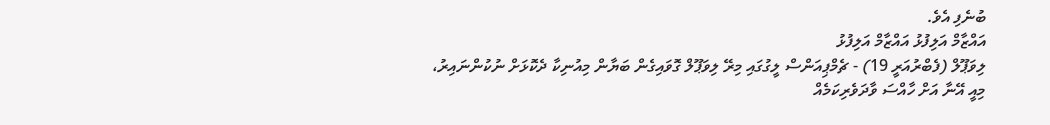ބުނެފި އެވެ.
އައްޒާމް އަލިފުޅު އައްޒާމް އަލިފުޅު
ލިވަޕޫލް (ފެބްރުއަރީ 19) - ޗެމްޕިއަންސް ލީގުގައި މިރޭ ލިވަޕޫލް ގޮވައިގެން ބަޔާން މިއުނިކާ ދެކޮޅަށް ނުކުންނައިރު، މިއީ އޭނާ އަށް ހާއްސަ ވާދަވެރިކަމެއް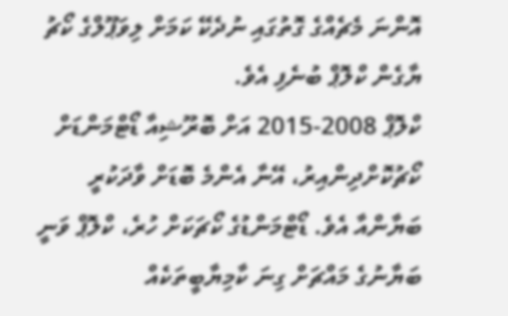އޮންނަ މެޗެއްގެ ގޮތުގައި ނުދެކޭ ކަމަށް ލިވަޕޫލްގެ ކޯޗު ޔާގެން ކްލޮޕް ބުނެފި އެވެ.
ކްލޮޕް 2008-2015 އަށް ބޮރޫޝިއާ ޑޯޓްމަންޑަށް ކޯޗުކޮށްދިންއިރު، އޭނާ އެންމެ ބޮޑަށް ވާދަކުރީ ބަޔާންއާ އެވެ. ޑޯޓްމަންޑުގެ ކޯޗަކަށް ހުރެ، ކްލޮޕް ވަނީ ބަޔާނުގެ މައްޗަށް ގިނަ ކާމިޔާބީތަކެއް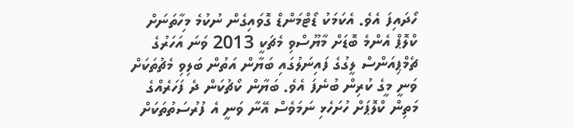ހޯދައިފަ އެވެ. އެކަމަކު ޑޯޓްމަންޑް ގޮވައިގެން ނުކުމެ މިހާތަނަށް ކްލޮޕް އެންމެ ބޮޑަށް މާޔޫސްވި މެޗަކީ 2013 ވަނަ އަހަރުގެ ޗެމްޕިއަންސް ލީގުގެ ފައިނަލުގައި ބަޔާން އަތުން ބަލިވި މެޗުތަކަށް ވަނީ މީގެ ކުރިން ބުނެފަ އެވެ. ބަޔާން ކޯޗުކަން ދެ ފަހަރެއްގެ މަތިން ކްލޮޕަށް ހުށަހެޅި ނަމަވެސް އޭނާ ވަނީ އެ ފުރުސަތުތަކަށް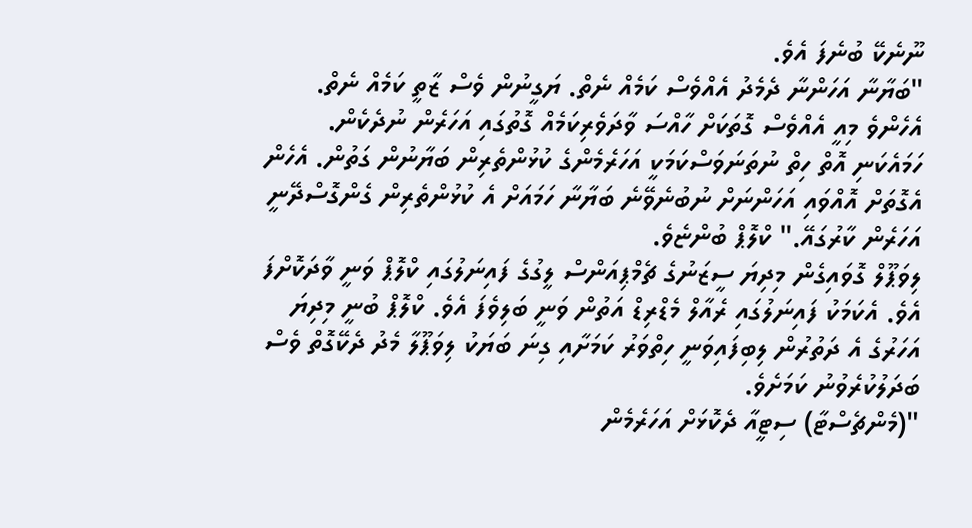ނޫނެކޭ ބުނެފަ އެވެ.
"ބަޔާނާ އަހަންނާ ދެމެދު އެއްވެސް ކަމެއް ނެތް. ޔަގީނުން ވެސް ޒާތީ ކަމެއް ނެތް. އެހެންވެ މިއީ އެއްވެސް ގޮތަކަށް ހާއްސަ ވާދަވެރިކަމެއް ގޮތުގައި އަހަރެން ނުދެކެން. ހަމައެކަނި އޮތް ހިތް ނުތަނަވަސްކަމަކީ އަހަރެމެންގެ ކުޅުންތެރިން ބަޔާނުން ގަތުން. އެހެން އެގޮތަށް އޮއްވައި އަހަންނަށް ނުބުނެވޭނެ ބަޔާނާ ހަމައަށް އެ ކުޅުންތެރިން ގެންގޮސްދޭނީ އަހަރެން ކާރުގައޭ." ކްލޮޕް ބުންޏެވެ.
ލިވަޕޫލް ގޮވައިގެން މިދިޔަ ސީޒަނުގެ ޗެމްޕިއަންސް ލީގުގެ ފައިނަލުގައި ކްލޮޕް ވަނީ ވާދަކޮށްފަ އެވެ. އެކަމަކު ފައިނަލުގައި ރެއާލް މެޑްރިޑް އަތުން ވަނީ ބަލިވެފަ އެވެ. ކްލޮޕް ބުނީ މިދިޔަ އަހަރުގެ އެ ދަތުރުން ލިބިފައިވަނީ ހިތްވަރު ކަމަށާއި ގިނަ ބަޔަކު ލިވަޕޫލާ މެދު ދެކޭގޮތް ވެސް ބަދަލުކުރެވުނު ކަމަށެވެ.
"(މެންޗެސްޓާ) ސިޓީއާ ދެކޮޅަށް އަހަރެމެން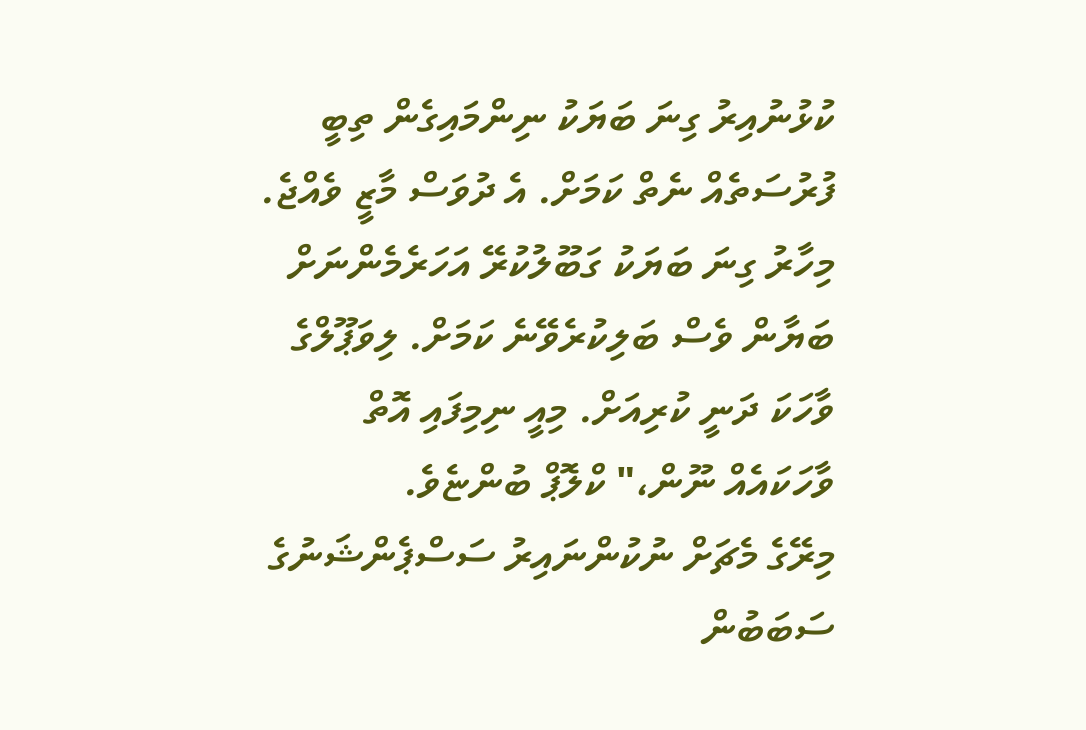ކުޅުނުއިރު ގިނަ ބަޔަކު ނިންމައިގެން ތިބީ ފުރުސަތެއް ނެތް ކަމަށް. އެ ދުވަސް މާޒީ ވެއްޖެ. މިހާރު ގިނަ ބަޔަކު ގަބޫލުކުރޭ އަހަރެމެންނަށް ބަޔާން ވެސް ބަލިކުރެވޭނެ ކަމަށް. ލިވަޕޫލްގެ ވާހަކަ ދަނީ ކުރިއަށް. މިއީ ނިމިފައި އޮތް ވާހަކައެއް ނޫން،" ކްލޮޕް ބުންޏެވެ.
މިރޭގެ މެޗަށް ނުކުންނައިރު ސަސްޕެންޝަނުގެ ސަބަބުން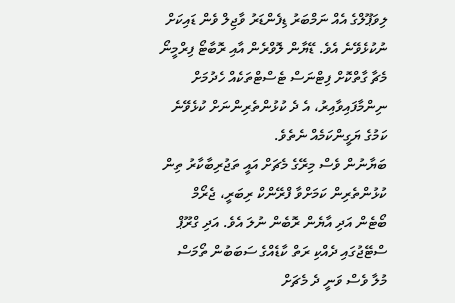ލިވަޕޫލްގެ އެއް ނަމްބަރު ޑިފެންޑަރު ވާޖިލް ވެން ޑައިކަށް ނުކުޅެވޭނެ އެވެ. ޑޭޔާން ލޮވްރެން އާއި ރޮބާޓޯ ފިރްމީނޯ މެޗާ ގާތްކޮށް ފިޓްނަސް ޓެސްޓްތަކެއް ހެދުމަށް ނިންމާފައިވާއިރު، އެ ދެ ކުޅުންތެރިންނަށް ކުޅެވޭނެ ކަމުގެ ޔަގީންކަމެއް ނެތެވެ.
ބަޔާނުން ވެސް މިރޭގެ މެޗަށް އައީ ތަޖުރިބާކާރު ތިން ކުޅުންތެރިން ކަމަށްވާ ފްރޭންކް ރިބަރީ، ޖެރޯމް ބޯޓެން އަދި އާޔެން ރޮބެން ނުލަ އެވެ. އަދި ގްރޫޕް ސްޓޭޖުގައި ދެއްކި ރަތް ކާޑެއްގެ ސަބަބުން ތޯމަސް މުލާ ވެސް ވަނީ ދެ މެޗަށް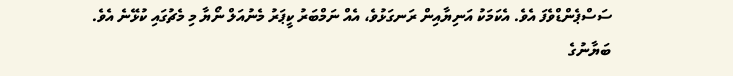ސަސްޕެންޑްވެފަ އެވެ. އެކަމަކު އަނިޔާއިން ރަނގަޅުވެ، އެއް ނަމްބަރު ކީޕަރު މެނުއަލް ނޯޔާ މި މެޗުގައި ކުޅޭނެ އެވެ.
ބަޔާނުގެ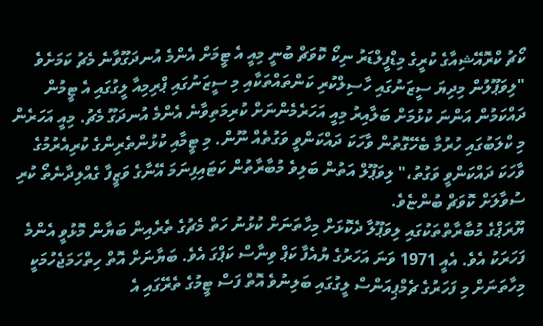ކޯޗު ކްރޮއޭޝިއާގެ ކުރީގެ މިޑްފީލްޑަރު ނިކޯ ކޮވަޗް ބުނީ މިއީ އެ ޓީމަށް އެންމެ އުނދަގޫވާނެ މެޗު ކަމަށެވެ
"ލިވަޕޫލުން މިދިޔަ ސީޒަނުގައި ހާސިލްކުރި ކަންތައްތަކާއި މި ސީޒަނުގައި ޕްރިމިއާ ލީގުގައި އެ ޓީމުން ދައްކަމުން އަންނަ ކުޅުމަށް ބަލާއިރު މިއީ އަހަރެމެންނަށް ކުރިމަތިވާނެ އެންމެ އުނދަގޫ މެޗު. މިއީ އަހަރެން މި ކްލަބުގައި ހުރުމާ ބެހޭގޮތުން ވާހަކަ ދައްކަންވީ ވަގުތެއް ނޫން. މި ޓީމާއި ކުޅުންތެރިންގެ ކުރިއެރުމުގެ ވާހަކަ ދައްކަންވީ ވަގުތު،" ލިވަޕޫލް އަތުން ބަލިވެ މުބާރާތުން ކަޓައިފިނަމަ އޭނާގެ ވަޒީފާ ގެއްލިދާނެތޯ ކުރި ސުވާލަށް ކޮވަޗް ބުންޏެވެ.
ޔޫރަޕްގެ މުބާރާތްތަކުގައި ލިވަޕޫލާ ދެކޮޅަށް މިހާތަނަށް ކުޅުނު ހަތް މެޗުގެ ތެރެއިން ބަޔާން މޮޅުވީ އެންމެ ފަހަރަކު އެވެ. އެއީ 1971 ވަނަ އަހަރުގެ ޔުއެފާ ކަޕް ވިނާސް ކަޕްގަ އެވެ. ބަޔާނަށް އޮތް ހިތްހަމަޖެހުމަކީ މިހާތަނަށް މި ފަހަރުގެ ޗެމްޕިއަންސް ލީގުގައި ބަލިނުވެ އޮތް ފަސް ޓީމުގެ ތެރޭގައި އެ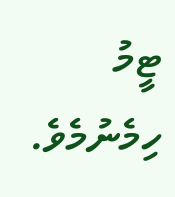ޓީމު ހިމެނުމެވެ.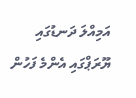އަމިއްލަ ދަނޑުގައި ޔޫރަޕްގައި އެންމެ ފަހުން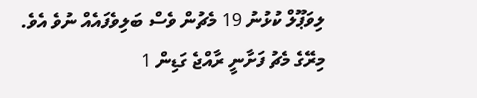ލިވަޕޫލް ކުޅުނު 19 މެޗުން ވެސް ބަލިވެފައެއް ނުވެ އެވެ.
މިރޭގެ މެޗު ފަށާނީ ރާއްޖެ ގަޑިން 1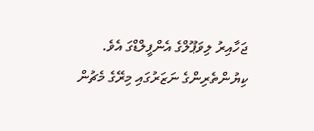ޖަހާއިރު ލިވަޕޫލްގެ އެންފީލްޑްގަ އެވެ. ކިޔުންތެރިންގެ ނަޒަރުގައި މިރޭގެ މެޗުން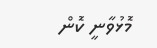މޮޅުވާނީ ކޮން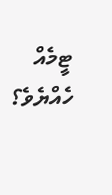ޓީމެއް ހެއްޔެވެ؟